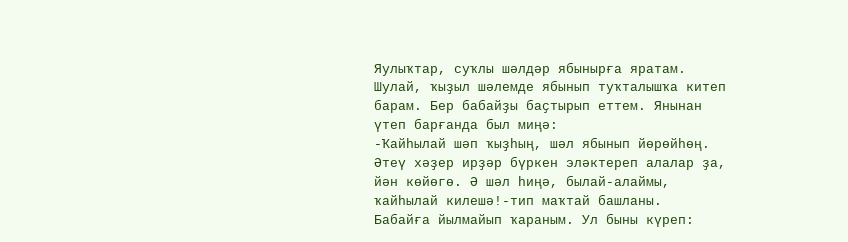Яулыҡтар, суҡлы шәлдәр ябынырға яратам. Шулай, ҡыҙыл шәлемде ябынып туҡталышҡа китеп барам. Бер бабайҙы баҫтырып еттем. Янынан үтеп барғанда был миңә:
-Ҡайһылай шәп ҡыҙһың, шәл ябынып йөрөйһөң. Әтеү хәҙер ирҙәр бүркен эләктереп алалар ҙа, йән көйөгө. Ә шәл һиңә, былай-алаймы, ҡайһылай килешә!-тип маҡтай башланы.
Бабайға йылмайып ҡараным. Ул быны күреп: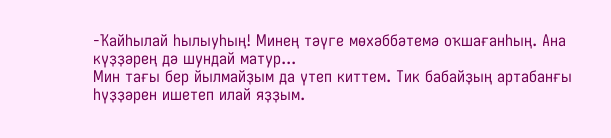-Ҡайһылай һылыуһың! Минең тәүге мөхәббәтемә оҡшағанһың. Ана күҙҙәрең дә шундай матур...
Мин тағы бер йылмайҙым да үтеп киттем. Тик бабайҙың артабанғы һүҙҙәрен ишетеп илай яҙҙым.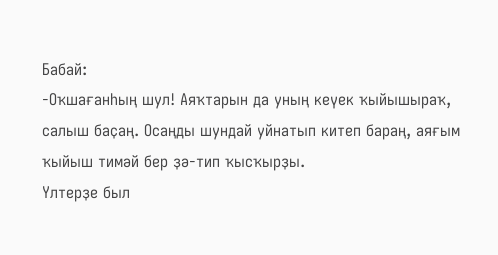Бабай:
-Оҡшағанһың шул! Аяҡтарын да уның кеүек ҡыйышыраҡ, салыш баҫаң. Осаңды шундай уйнатып китеп бараң, аяғым ҡыйыш тимәй бер ҙә-тип ҡысҡырҙы.
Үлтерҙе был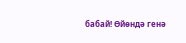бабай! Өйөндә генә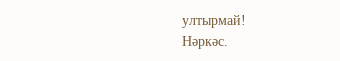ултырмай!
Нәркәс.